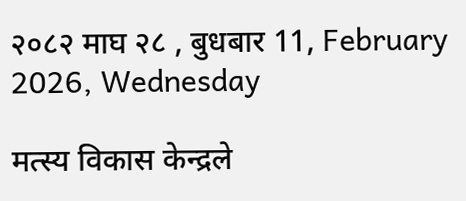२०८२ माघ २८ , बुधबार 11, February 2026, Wednesday

मत्स्य विकास केन्द्रले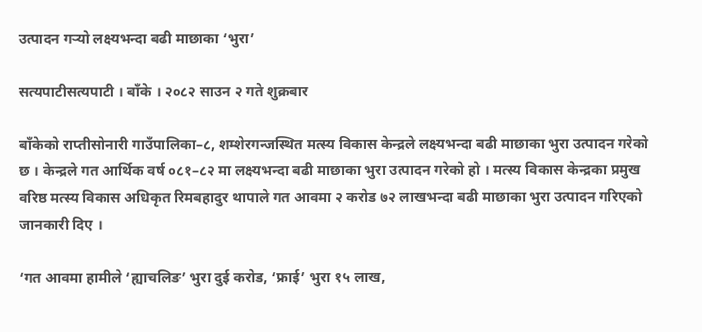उत्पादन गर्‍यो लक्ष्यभन्दा बढी माछाका ‘भुरा’

सत्यपाटीसत्यपाटी । बाँके । २०८२ साउन २ गते शुक्रबार

बाँकेको राप्तीसोनारी गाउँपालिका–८, शम्शेरगन्जस्थित मत्स्य विकास केन्द्रले लक्ष्यभन्दा बढी माछाका भुरा उत्पादन गरेको छ । केन्द्रले गत आर्थिक वर्ष ०८१–८२ मा लक्ष्यभन्दा बढी माछाका भुरा उत्पादन गरेको हो । मत्स्य विकास केन्द्रका प्रमुख वरिष्ठ मत्स्य विकास अधिकृत रिमबहादुर थापाले गत आवमा २ करोड ७२ लाखभन्दा बढी माछाका भुरा उत्पादन गरिएको जानकारी दिए ।

‘गत आवमा हामीले ‘ह्याचलिङ’ भुरा दुई करोड, ‘फ्राई’ भुरा १५ लाख,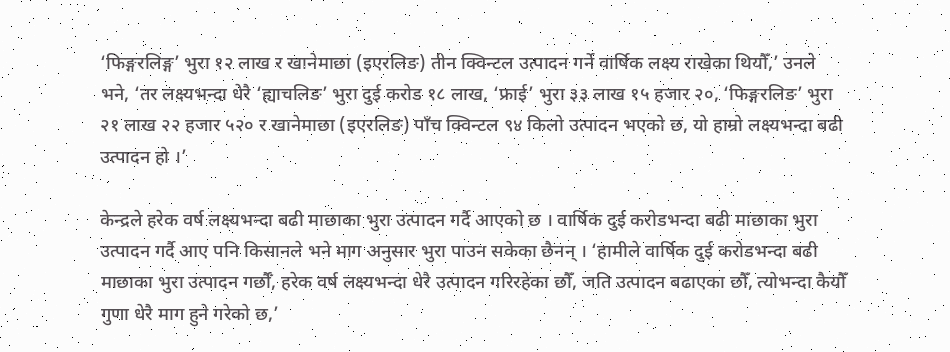‘फिङ्गरलिङ्ग’ भुरा १२ लाख र खानेमाछा (इएरलिङ) तीन क्विन्टल उत्पादन गर्ने वार्षिक लक्ष्य राखेका थियौँ,’ उनले भने, ‘तर लक्ष्यभन्दा धेरै ‘ह्याचलिङ’ भुरा दुई करोड १८ लाख, ‘फ्राई’ भुरा ३३ लाख १५ हजार २०, ‘फिङ्गरलिङ’ भुरा २१ लाख २२ हजार ५२० र खानेमाछा (इएरलिङ) पाँच क्विन्टल ९४ किलो उत्पादन भएको छ, यो हाम्रो लक्ष्यभन्दा बढी उत्पादन हो ।’

केन्द्रले हरेक वर्ष लक्ष्यभन्दा बढी माछाका भुरा उत्पादन गर्दै आएको छ । वार्षिक दुई करोडभन्दा बढी माछाका भुरा उत्पादन गर्दै आए पनि किसानले भने माग अनुसार भुरा पाउन सकेका छैनन् । ‘हामीले वार्षिक दुई करोडभन्दा बढी माछाका भुरा उत्पादन गर्छौँ, हरेक वर्ष लक्ष्यभन्दा धेरै उत्पादन गरिरहेका छौँ, जति उत्पादन बढाएका छौँ, त्योभन्दा कैयौँ गुणा धेरै माग हुने गरेको छ,’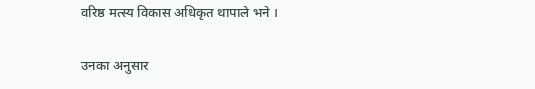वरिष्ठ मत्स्य विकास अधिकृत थापाले भने ।

उनका अनुसार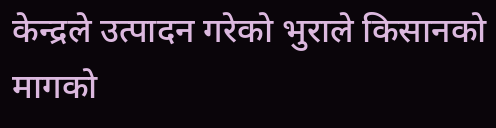केन्द्रले उत्पादन गरेको भुराले किसानको मागको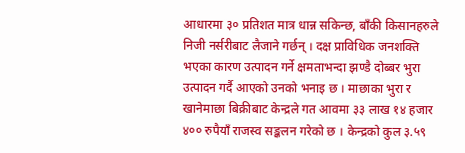आधारमा ३० प्रतिशत मात्र धान्न सकिन्छ, बाँकी किसानहरुले निजी नर्सरीबाट लैजाने गर्छन् । दक्ष प्राविधिक जनशक्ति भएका कारण उत्पादन गर्ने क्षमताभन्दा झण्डै दोब्बर भुरा उत्पादन गर्दै आएको उनको भनाइ छ । माछाका भुरा र खानेमाछा बिक्रीबाट केन्द्रले गत आवमा ३३ लाख १४ हजार ४०० रुपैयाँ राजस्व सङ्कलन गरेको छ । केन्द्रको कुल ३.५९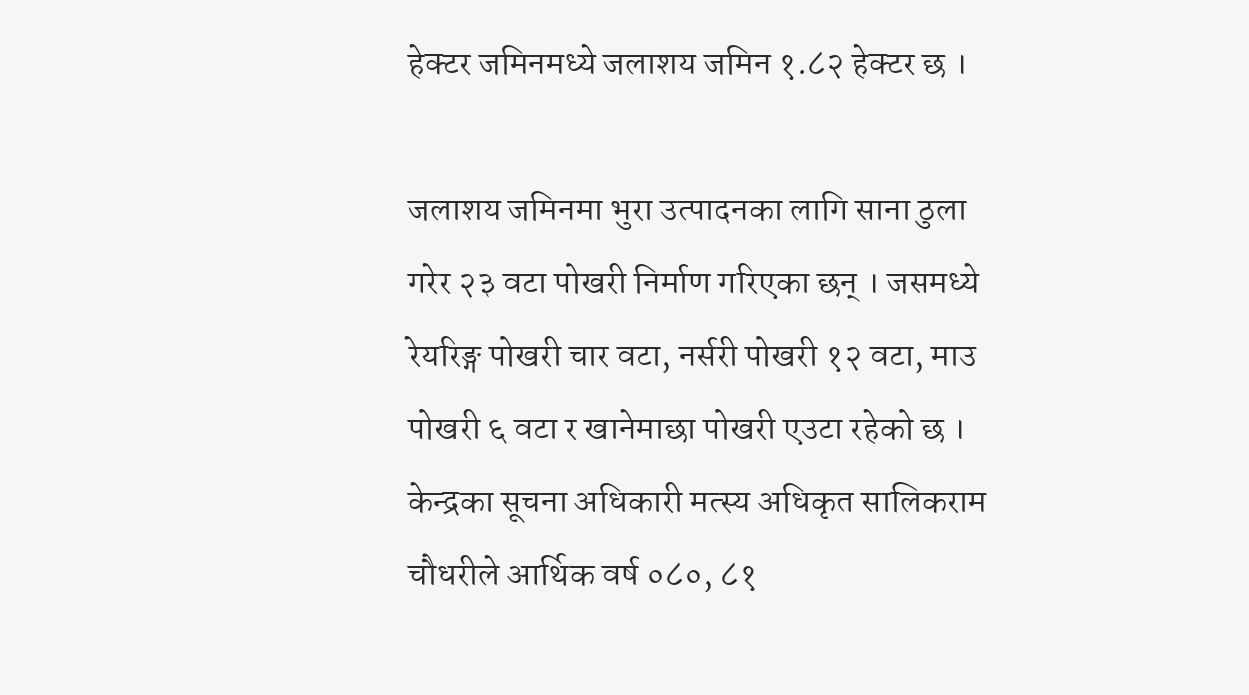हेक्टर जमिनमध्ये जलाशय जमिन १.८२ हेक्टर छ ।

जलाशय जमिनमा भुरा उत्पादनका लागि साना ठुला गरेर २३ वटा पोखरी निर्माण गरिएका छन् । जसमध्ये रेयरिङ्ग पोखरी चार वटा, नर्सरी पोखरी १२ वटा, माउ पोखरी ६ वटा र खानेमाछा पोखरी एउटा रहेको छ । केन्द्रका सूचना अधिकारी मत्स्य अधिकृत सालिकराम चौधरीले आर्थिक वर्ष ०८०, ८१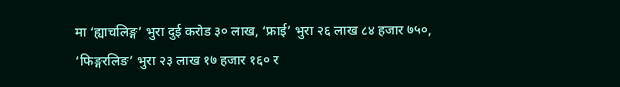मा ‘ह्याचलिङ्ग’ भुरा दुई करोड ३० लाख, ‘फ्राई’ भुरा २६ लाख ८४ हजार ७५०, ‘फिङ्गरलिङ’ भुरा २३ लाख १७ हजार १६० र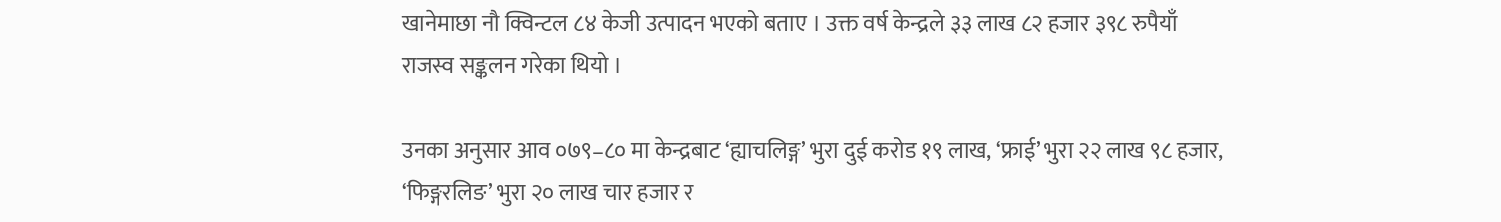खानेमाछा नौ क्विन्टल ८४ केजी उत्पादन भएको बताए । उक्त वर्ष केन्द्रले ३३ लाख ८२ हजार ३९८ रुपैयाँ राजस्व सङ्कलन गरेका थियो ।

उनका अनुसार आव ०७९–८० मा केन्द्रबाट ‘ह्याचलिङ्ग’ भुरा दुई करोड १९ लाख, ‘फ्राई’ भुरा २२ लाख ९८ हजार, ‘फिङ्गरलिङ’ भुरा २० लाख चार हजार र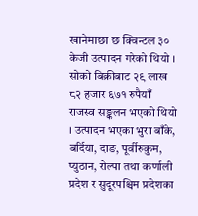खानेमाछा छ क्विन्टल ३० केजी उत्पादन गरेको थियो । सोको बिक्रीबाट २९ लाख ८२ हजार ६७१ रुपैयाँ राजस्व सङ्कलन भएको थियो । उत्पादन भएका भुरा बाँके, बर्दिया, दाङ, पूर्वीरुकुम, प्युठान, रोल्पा तथा कर्णाली प्रदेश र सुदूरपश्चिम प्रदेशका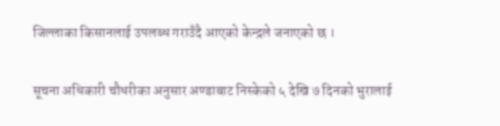जिल्लाका किसानलाई उपलब्ध गराउँदै आएको केन्द्रले जनाएको छ ।

सूचना अधिकारी चौधरीका अनुसार अण्डाबाट निस्केको ५ देखि ७ दिनको भुरालाई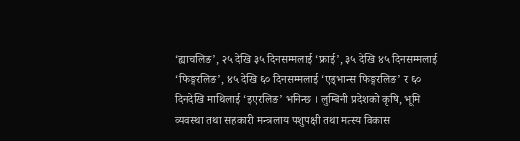‘ह्याचलिङ’, २५ देखि ३५ दिनसम्मलाई ‘फ्राई’, ३५ देखि ४५ दिनसम्मलाई ‘फिङ्गरलिङ’, ४५ देखि ६० दिनसम्मलाई ‘एड्भान्स फिङ्गरलिङ’ र ६० दिनदेखि माथिलाई ‘इएरलिङ’ भनिन्छ । लुम्बिनी प्रदेशको कृषि, भूमि व्यवस्था तथा सहकारी मन्त्रलाय पशुपक्षी तथा मत्स्य विकास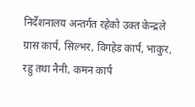निर्देशनालय अन्तर्गत रहेको उक्त केन्द्रले ग्रास कार्प, सिल्भर, विगहेड कार्प, भाकुर, रहु तथा नैनी, कमन कार्प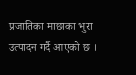प्रजातिका माछाका भुरा उत्पादन गर्दै आएको छ ।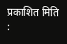प्रकाशित मिति :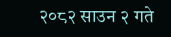२०८२ साउन २ गते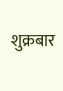शुक्रबार